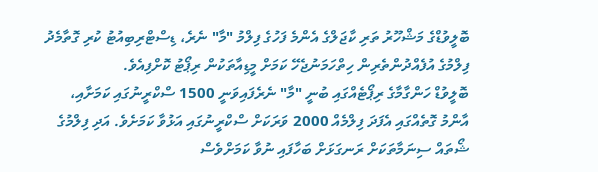ބޮލީވުޑްގެ މަޝްހޫރު ތަރި ކާޖަލްގެ އެންމެ ފަހުގެ ފިލްމު "މާ" ނެރެ، ޑިސްޓްރިބިއުޓު ކުރި ގޮތާމެދު ފިލްމުގެ އުފެއްދުންތެރިން ހިތްހަމަނުޖެހޭ ކަމަށް މީޑިއާތަކުން ރިޕޯޓު ކޮށްފިއެވެ.
ބޮލީވުޑް ހަންގާމާގެ ރިޕޯޓެއްގައި ބުނީ "މާ" ނެރެފައިވަނީ 1500 ސްކްރީނުގައި ކަމަށާއި، އާންމު ގޮތެއްގައި އެފަދަ ފިލްމެއް 2000 ވަރަކަށް ސްކްރީނުގައި އަޅުވާ ކަމަށެވެ. އަދި ފިލްމުގެ ޝޯތައް ސިނަމާތަކަށް ރަނގަޅަށް ބަހާފައި ނުވާ ކަމަށްވެސް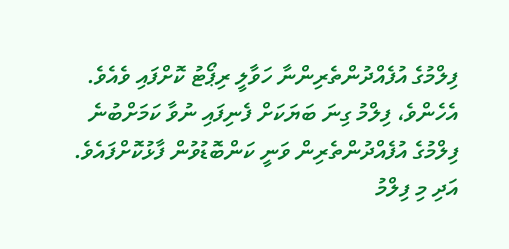ފިލްމުގެ އުފެއްދުންތެރިންނާ ހަވާލީ ރިޕޯޓު ކޮށްފައި ވެއެވެ. އެހެންވެ، ފިލްމު ގިނަ ބަޔަކަށް ފެނިފައި ނުވާ ކަމަށްބުނެ ފިލްމުގެ އުފެއްދުންތެރިން ވަނީ ކަންބޮޑުވުން ފާޅުކޮށްފައެވެ.
އަދި މި ފިލްމު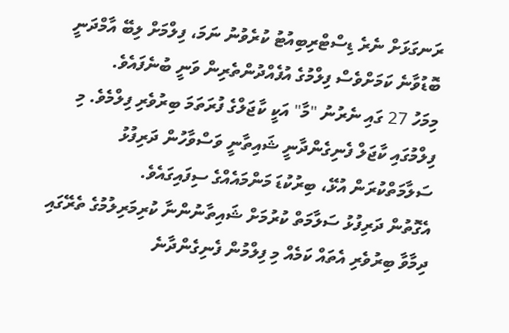ރަނގަޅަށް ނެރެ ޑިސްޓްރިބިއުޓު ކުރެވުނު ނަމަ، ފިލްމަށް ލިބޭ އާމްދަނީ ބޮޑުވާނެ ކަމަށްވެސް ފިލްމުގެ އުފެއްދުންތެރިން ވަނީ ބުނެފައެވެ.
މިމަހު 27 ގައި ނެރުނު "މާ" އަކީ ކާޖަލްގެ ފުރަތަމަ ބިރުވެރި ފިލްމެވެ. މި ފިލްމުގައި ކާޖަލް ފެނިގެންދާނީ ޝައިތާނީ ވަސްވާހުން ދަރިފުޅު ސަލާމަތްކުރަން އުޅޭ، ބިރުކުޑަ މަންމައެއްގެ ސިފައިގައެވެ.
އެގޮތުން ދަރިފުޅު ސަލާމަތް ކުރުމަށް ޝައިތާނުންނާ ކުރިމަރިލުމުގެ ތެރޭގައި ދިމާވާ ބިރުވެރި އެތައް ކަމެއް މި ފިލްމުން ފެނިގެންދާނެ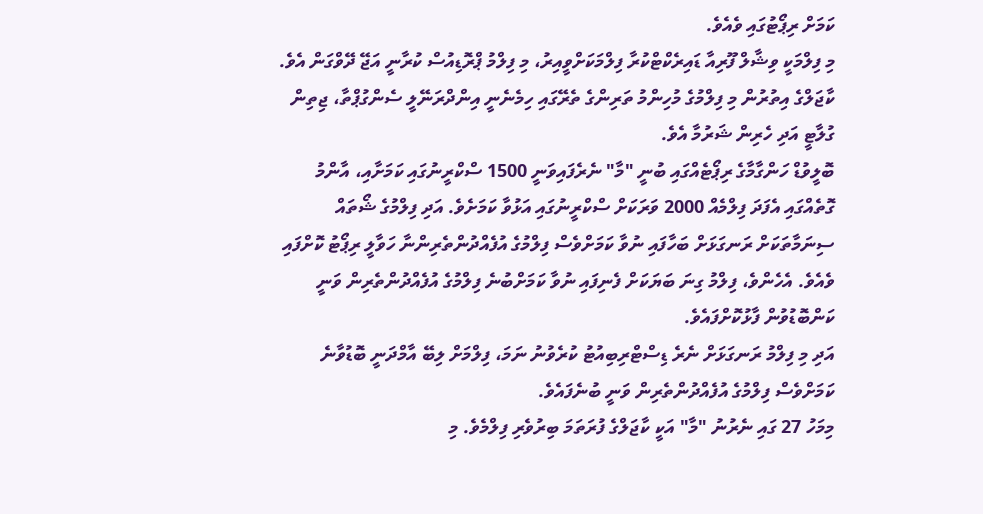ކަމަށް ރިޕޯޓުގައި ވެއެވެ.
މި ފިލްމަކީ ވިޝާލް ފޫރިއާ ޑައިރެކްޓްކުރާ ފިލްމަކަށްވީއިރު، މި ފިލްމު ޕްރޮޑިއުސް ކުރާނީ އަޖޭ ދޭވްގަން އެވެ. ކާޖަލްގެ އިތުރުން މި ފިލްމުގެ މުހިންމު ތަރިންގެ ތެރޭގައި ހިމެނެނީ އިންދްރަނޭލީ ސެންގުޕްތާ، ޖިތިން ގުލާޓީ އަދި ހެރިން ޝަރުމާ އެވެ.
ބޮލީވުޑް ހަންގާމާގެ ރިޕޯޓެއްގައި ބުނީ "މާ" ނެރެފައިވަނީ 1500 ސްކްރީނުގައި ކަމަށާއި، އާންމު ގޮތެއްގައި އެފަދަ ފިލްމެއް 2000 ވަރަކަށް ސްކްރީނުގައި އަޅުވާ ކަމަށެވެ. އަދި ފިލްމުގެ ޝޯތައް ސިނަމާތަކަށް ރަނގަޅަށް ބަހާފައި ނުވާ ކަމަށްވެސް ފިލްމުގެ އުފެއްދުންތެރިންނާ ހަވާލީ ރިޕޯޓު ކޮށްފައި ވެއެވެ. އެހެންވެ، ފިލްމު ގިނަ ބަޔަކަށް ފެނިފައި ނުވާ ކަމަށްބުނެ ފިލްމުގެ އުފެއްދުންތެރިން ވަނީ ކަންބޮޑުވުން ފާޅުކޮށްފައެވެ.
އަދި މި ފިލްމު ރަނގަޅަށް ނެރެ ޑިސްޓްރިބިއުޓު ކުރެވުނު ނަމަ، ފިލްމަށް ލިބޭ އާމްދަނީ ބޮޑުވާނެ ކަމަށްވެސް ފިލްމުގެ އުފެއްދުންތެރިން ވަނީ ބުނެފައެވެ.
މިމަހު 27 ގައި ނެރުނު "މާ" އަކީ ކާޖަލްގެ ފުރަތަމަ ބިރުވެރި ފިލްމެވެ. މި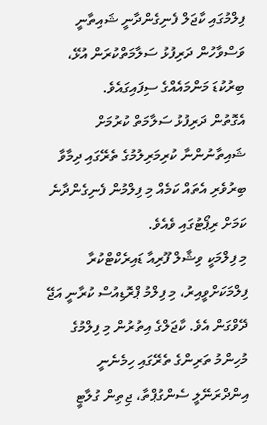ފިލްމުގައި ކާޖަލް ފެނިގެންދާނީ ޝައިތާނީ ވަސްވާހުން ދަރިފުޅު ސަލާމަތްކުރަން އުޅޭ، ބިރުކުޑަ މަންމައެއްގެ ސިފައިގައެވެ.
އެގޮތުން ދަރިފުޅު ސަލާމަތް ކުރުމަށް ޝައިތާނުންނާ ކުރިމަރިލުމުގެ ތެރޭގައި ދިމާވާ ބިރުވެރި އެތައް ކަމެއް މި ފިލްމުން ފެނިގެންދާނެ ކަމަށް ރިޕޯޓުގައި ވެއެވެ.
މި ފިލްމަކީ ވިޝާލް ފޫރިއާ ޑައިރެކްޓްކުރާ ފިލްމަކަށްވީއިރު، މި ފިލްމު ޕްރޮޑިއުސް ކުރާނީ އަޖޭ ދޭވްގަން އެވެ. ކާޖަލްގެ އިތުރުން މި ފިލްމުގެ މުހިންމު ތަރިންގެ ތެރޭގައި ހިމެނެނީ އިންދްރަނޭލީ ސެންގުޕްތާ، ޖިތިން ގުލާޓީ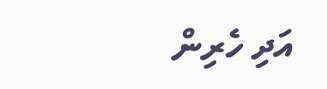އަދި ހެރިން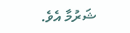ޝަރުމާ އެވެ.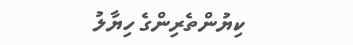ކިޔުންތެރިންގެ ހިޔާލު